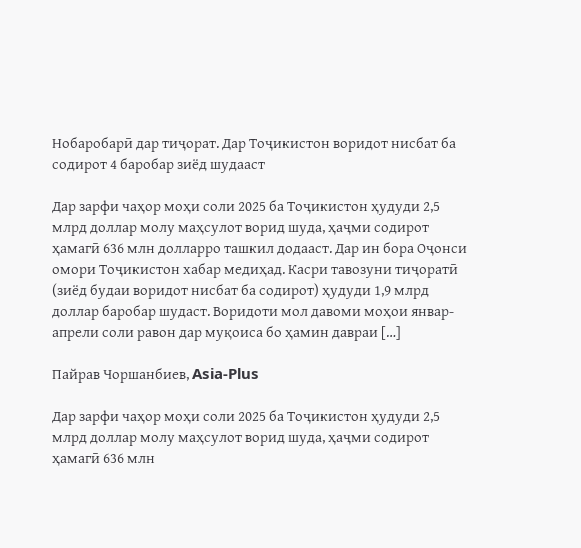Нобаробарӣ дар тиҷорат. Дар Тоҷикистон воридот нисбат ба содирот 4 баробар зиёд шудааст

Дар зарфи чаҳор моҳи соли 2025 ба Тоҷикистон ҳудуди 2,5 млрд доллар молу маҳсулот ворид шуда, ҳаҷми содирот ҳамагӣ 636 млн долларро ташкил додааст. Дар ин бора Оҷонси омори Тоҷикистон хабар медиҳад. Касри тавозуни тиҷоратӣ (зиёд будаи воридот нисбат ба содирот) ҳудуди 1,9 млрд доллар баробар шудаст. Воридоти мол давоми моҳои январ-апрели соли равон дар муқоиса бо ҳамин давраи […]

Пайрав Чоршанбиев, Asia-Plus

Дар зарфи чаҳор моҳи соли 2025 ба Тоҷикистон ҳудуди 2,5 млрд доллар молу маҳсулот ворид шуда, ҳаҷми содирот ҳамагӣ 636 млн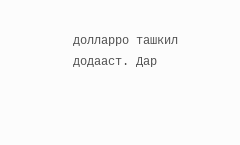долларро ташкил додааст. Дар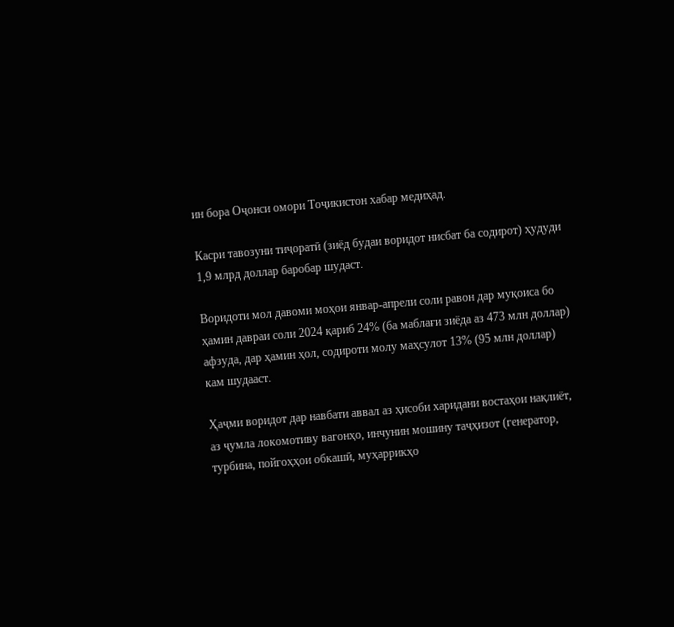ин бора Оҷонси омори Тоҷикистон хабар медиҳад.

Касри тавозуни тиҷоратӣ (зиёд будаи воридот нисбат ба содирот) ҳудуди 1,9 млрд доллар баробар шудаст.

Воридоти мол давоми моҳои январ-апрели соли равон дар муқоиса бо ҳамин давраи соли 2024 қариб 24% (ба маблағи зиёда аз 473 млн доллар) афзуда, дар ҳамин ҳол, содироти молу маҳсулот 13% (95 млн доллар) кам шудааст.

Ҳаҷми воридот дар навбати аввал аз ҳисоби харидани востаҳои нақлиёт, аз ҷумла локомотиву вагонҳо, инчунин мошину таҷҳизот (генератор, турбина, пойгоҳҳои обкашӣ, муҳаррикҳо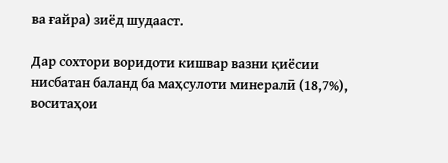ва ғайра) зиёд шудааст.

Дар сохтори воридоти кишвар вазни қиёсии нисбатан баланд ба маҳсулоти минералӣ (18,7%), воситаҳои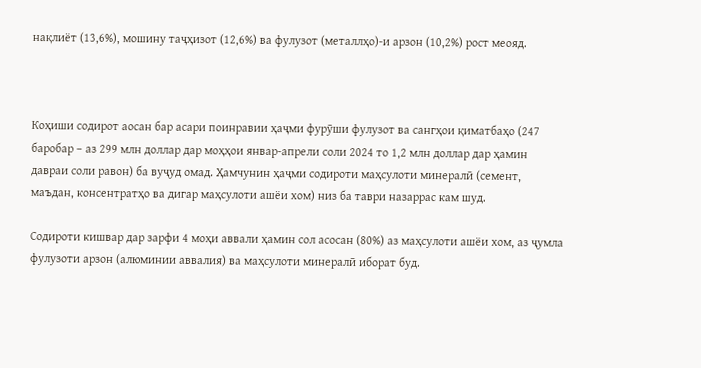нақлиёт (13,6%), мошину таҷҳизот (12,6%) ва фулузот (металлҳо)-и арзон (10,2%) рост меояд.



Коҳиши содирот аосан бар асари поинравии ҳаҷми фурӯши фулузот ва сангҳои қиматбаҳо (247 баробар – аз 299 млн доллар дар моҳҳои январ-апрели соли 2024 то 1,2 млн доллар дар ҳамин давраи соли равон) ба вуҷуд омад. Ҳамчунин ҳаҷми содироти маҳсулоти минералӣ (семент, маъдан, консентратҳо ва дигар маҳсулоти ашёи хом) низ ба таври назаррас кам шуд.

Содироти кишвар дар зарфи 4 моҳи аввали ҳамин сол асосан (80%) аз маҳсулоти ашёи хом, аз ҷумла фулузоти арзон (алюминии аввалия) ва маҳсулоти минералӣ иборат буд.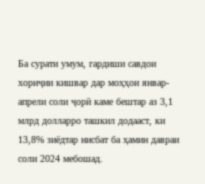Ба сурати умум, гардиши савдои хориҷии кишвар дар моҳҳои январ-апрели соли ҷорӣ каме бештар аз 3,1 млрд долларро ташкил додааст, ки 13,8% зиёдтар нисбат ба ҳамин давраи соли 2024 мебошад.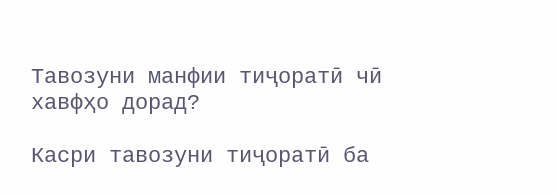Тавозуни манфии тиҷоратӣ чӣ хавфҳо дорад?

Касри тавозуни тиҷоратӣ ба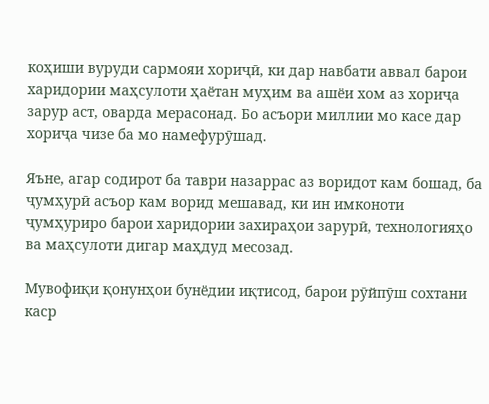коҳиши вуруди сармояи хориҷӣ, ки дар навбати аввал барои харидории маҳсулоти ҳаётан муҳим ва ашёи хом аз хориҷа зарур аст, оварда мерасонад. Бо асъори миллии мо касе дар хориҷа чизе ба мо намефурӯшад.

Яъне, агар содирот ба таври назаррас аз воридот кам бошад, ба ҷумҳурӣ асъор кам ворид мешавад, ки ин имконоти ҷумҳуриро барои харидории захираҳои зарурӣ, технологияҳо ва маҳсулоти дигар маҳдуд месозад.

Мувофиқи қонунҳои бунёдии иқтисод, барои рӯйпӯш сохтани каср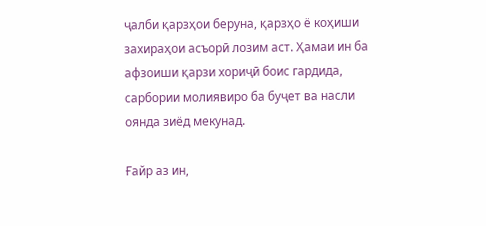ҷалби қарзҳои беруна, қарзҳо ё коҳиши захираҳои асъорӣ лозим аст. Ҳамаи ин ба афзоиши қарзи хориҷӣ боис гардида, сарбории молиявиро ба буҷет ва насли оянда зиёд мекунад.

Ғайр аз ин,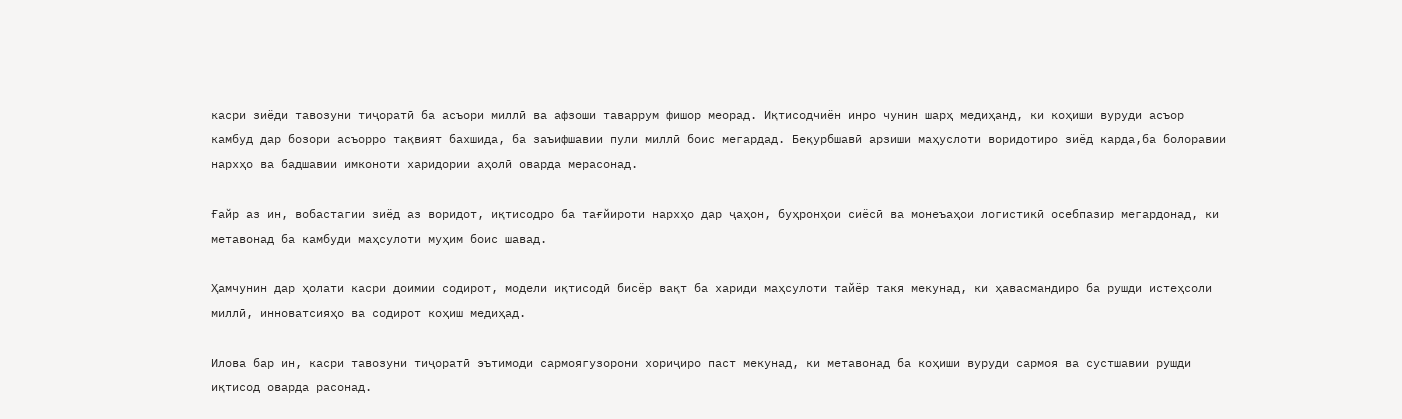касри зиёди тавозуни тиҷоратӣ ба асъори миллӣ ва афзоши таваррум фишор меорад. Иқтисодчиён инро чунин шарҳ медиҳанд, ки коҳиши вуруди асъор камбуд дар бозори асъорро тақвият бахшида, ба заъифшавии пули миллӣ боис мегардад. Беқурбшавӣ арзиши маҳуслоти воридотиро зиёд карда,ба болоравии нархҳо ва бадшавии имконоти харидории аҳолӣ оварда мерасонад.

Ғайр аз ин, вобастагии зиёд аз воридот, иқтисодро ба тағйироти нархҳо дар ҷаҳон, буҳронҳои сиёсӣ ва монеъаҳои логистикӣ осебпазир мегардонад, ки метавонад ба камбуди маҳсулоти муҳим боис шавад.

Ҳамчунин дар ҳолати касри доимии содирот, модели иқтисодӣ бисёр вақт ба хариди маҳсулоти тайёр такя мекунад, ки ҳавасмандиро ба рушди истеҳсоли миллӣ, инноватсияҳо ва содирот коҳиш медиҳад.

Илова бар ин, касри тавозуни тиҷоратӣ эътимоди сармоягузорони хориҷиро паст мекунад, ки метавонад ба коҳиши вуруди сармоя ва сустшавии рушди иқтисод оварда расонад.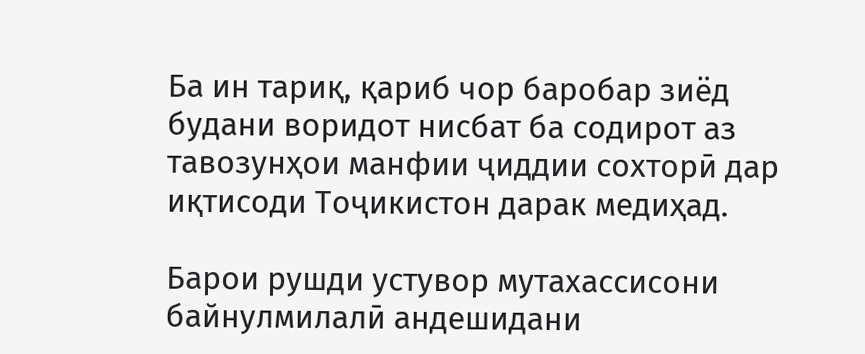Ба ин тариқ, қариб чор баробар зиёд будани воридот нисбат ба содирот аз тавозунҳои манфии ҷиддии сохторӣ дар иқтисоди Тоҷикистон дарак медиҳад.

Барои рушди устувор мутахассисони байнулмилалӣ андешидани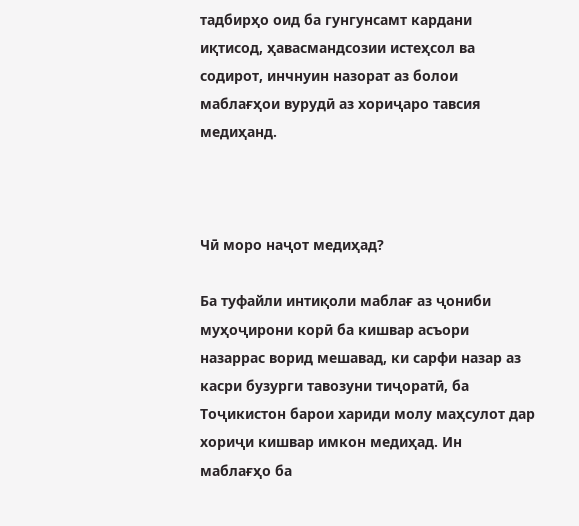тадбирҳо оид ба гунгунсамт кардани иқтисод, ҳавасмандсозии истеҳсол ва содирот, инчнуин назорат аз болои маблағҳои вурудӣ аз хориҷаро тавсия медиҳанд.



Чӣ моро наҷот медиҳад?

Ба туфайли интиқоли маблағ аз ҷониби муҳоҷирони корӣ ба кишвар асъори назаррас ворид мешавад, ки сарфи назар аз касри бузурги тавозуни тиҷоратӣ, ба Тоҷикистон барои хариди молу маҳсулот дар хориҷи кишвар имкон медиҳад. Ин маблағҳо ба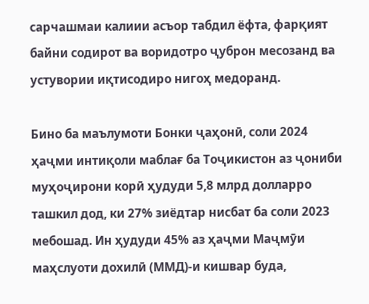сарчашмаи калиии асъор табдил ёфта, фарқият байни содирот ва воридотро ҷуброн месозанд ва устувории иқтисодиро нигоҳ медоранд.

Бино ба маълумоти Бонки ҷаҳонӣ, соли 2024 ҳаҷми интиқоли маблағ ба Тоҷикистон аз ҷониби муҳоҷирони корӣ ҳудуди 5,8 млрд долларро ташкил дод, ки 27% зиёдтар нисбат ба соли 2023 мебошад. Ин ҳудуди 45% аз ҳаҷми Маҷмӯи маҳслуоти дохилӣ (ММД)-и кишвар буда,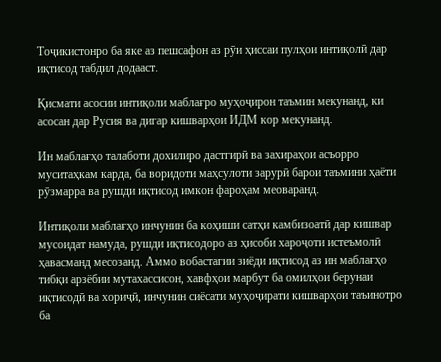Тоҷикистонро ба яке аз пешсафон аз рӯи ҳиссаи пулҳои интиқолӣ дар иқтисод табдил додааст.

Қисмати асосии интиқоли маблағро муҳоҷирон таъмин мекунанд, ки асосан дар Русия ва дигар кишварҳои ИДМ кор мекунанд.

Ин маблағҳо талаботи дохилиро дастгирӣ ва захираҳои асъорро муситаҳкам карда, ба воридоти маҳсулоти зарурӣ барои таъмини ҳаёти рӯзмарра ва рушди иқтисод имкон фароҳам меоваранд.

Интиқоли маблағҳо инчунин ба коҳиши сатҳи камбизоатӣ дар кишвар мусоидат намуда, рушди иқтисодоро аз ҳисоби хароҷоти истеъмолӣ ҳавасманд месозанд. Аммо вобастагии зиёди иқтисод аз ин маблағҳо тибқи арзёбии мутахассисон, хавфҳои марбут ба омилҳои берунаи иқтисодӣ ва хориҷӣ, инчунин сиёсати муҳоҷирати кишварҳои таъинотро ба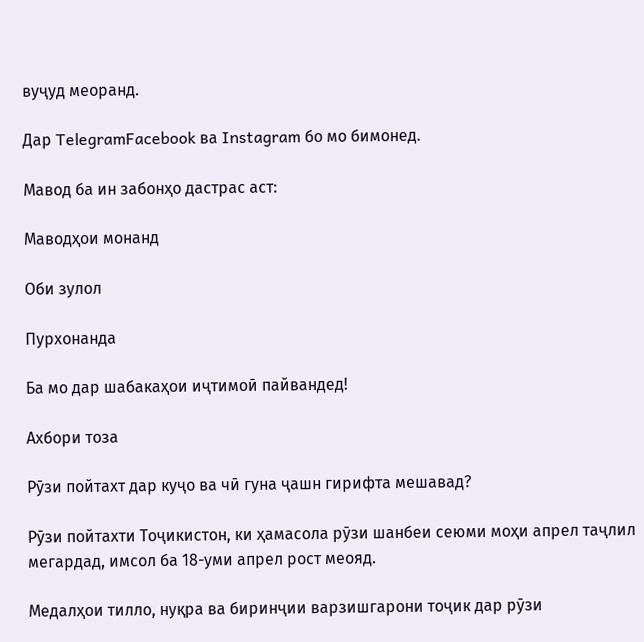вуҷуд меоранд.

Дар TelegramFacebook ва Instagram бо мо бимонед.

Мавод ба ин забонҳо дастрас аст:

Маводҳои монанд

Оби зулол

Пурхонанда

Ба мо дар шабакаҳои иҷтимоӣ пайвандед!

Ахбори тоза

Рӯзи пойтахт дар куҷо ва чӣ гуна ҷашн гирифта мешавад?

Рӯзи пойтахти Тоҷикистон, ки ҳамасола рӯзи шанбеи сеюми моҳи апрел таҷлил мегардад, имсол ба 18-уми апрел рост меояд.

Медалҳои тилло, нуқра ва биринҷии варзишгарони тоҷик дар рӯзи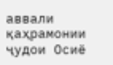аввали қаҳрамонии ҷудои Осиё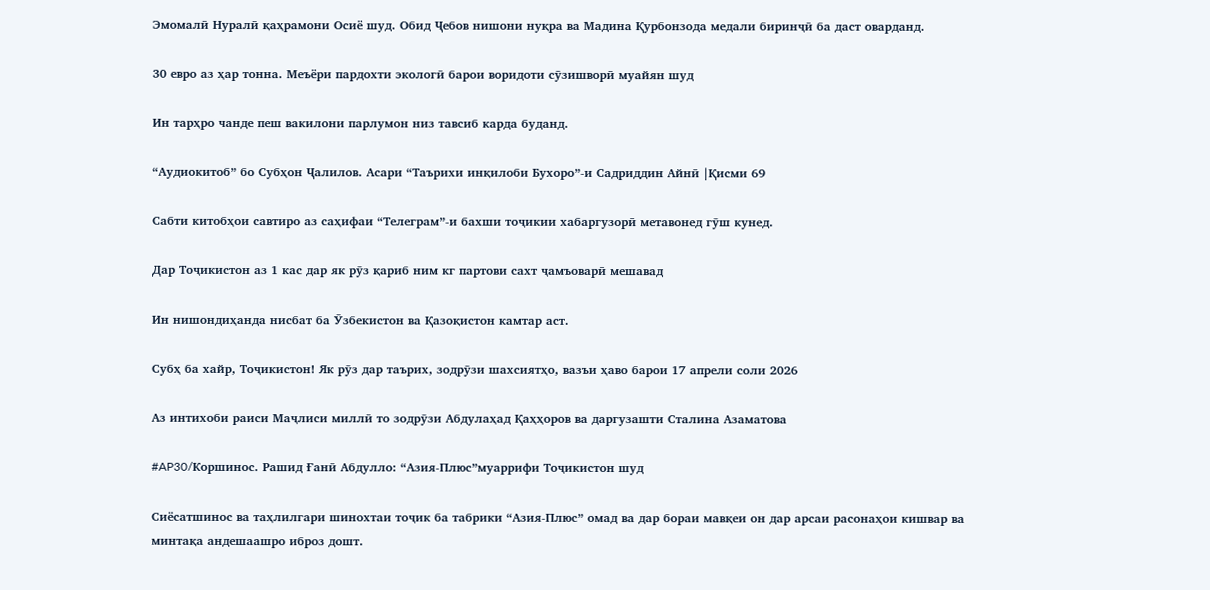Эмомалӣ Нуралӣ қаҳрамони Осиё шуд. Обид Ҷебов нишони нуқра ва Мадина Қурбонзода медали биринҷӣ ба даст оварданд.

30 евро аз ҳар тонна. Меъёри пардохти экологӣ барои воридоти сӯзишворӣ муайян шуд

Ин тарҳро чанде пеш вакилони парлумон низ тавсиб карда буданд.

“Аудиокитоб” бо Субҳон Ҷалилов. Асари “Таърихи инқилоби Бухоро”-и Садриддин Айнӣ |Қисми 69

Cабти китобҳои савтиро аз саҳифаи “Телеграм”-и бахши тоҷикии хабаргузорӣ метавонед гӯш кунед.

Дар Тоҷикистон аз 1 кас дар як рӯз қариб ним кг партови сахт ҷамъоварӣ мешавад

Ин нишондиҳанда нисбат ба Ӯзбекистон ва Қазоқистон камтар аст.

Субҳ ба хайр, Тоҷикистон! Як рӯз дар таърих, зодрӯзи шахсиятҳо, вазъи ҳаво барои 17 апрели соли 2026

Аз интихоби раиси Маҷлиси миллӣ то зодрӯзи Абдулаҳад Қаҳҳоров ва даргузашти Сталина Азаматова

#AP30/Коршинос. Рашид Ғанӣ Абдулло: “Азия-Плюс”муаррифи Тоҷикистон шуд

Сиёсатшинос ва таҳлилгари шинохтаи тоҷик ба табрики “Азия-Плюс” омад ва дар бораи мавқеи он дар арсаи расонаҳои кишвар ва минтақа андешаашро иброз дошт.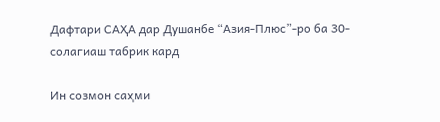Дафтари САҲА дар Душанбе “Азия-Плюс”-ро ба 30-солагиаш табрик кард

Ин созмон саҳми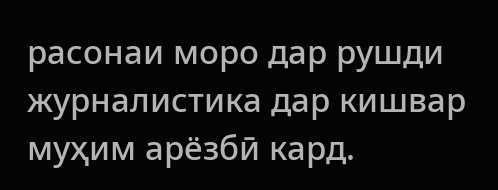расонаи моро дар рушди журналистика дар кишвар муҳим арёзбӣ кард.